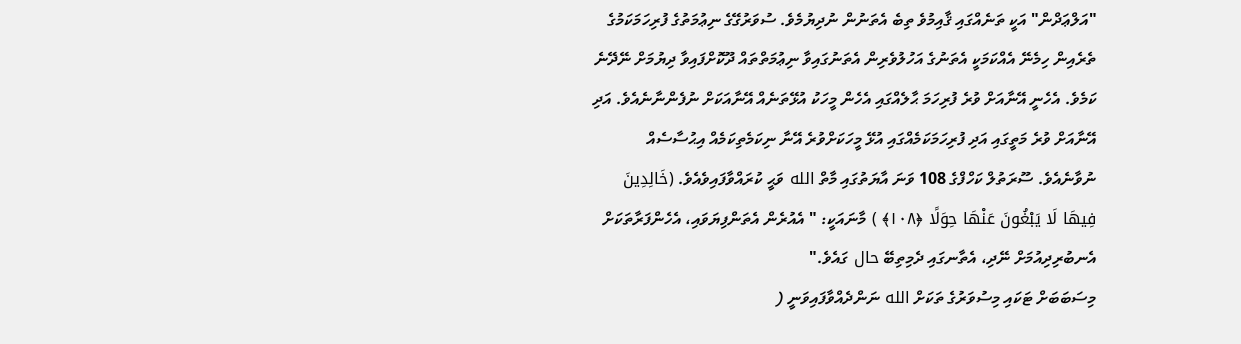"އަލްޢަދްން" އަކީ ތަނެއްގައި ޤާއިމުވެ ތިބެ އެތަނުން ނުދިޔުމެވެ. ސުވަރުގޭގެ ނިޢުމަތުގެ ފުރިހަމަކަމުގެ ތެރެއިން ހިމެނޭ އެއްކަމަކީ އެތަނުގެ އަހުލުވެރިން އެތަނުގައިވާ ނިޢުމަތްތައް ދޫކޮށްފައިވާ ދިޔުމަށް ނޭދޭނެ ކަމެވެ. އެހެނީ އޭނާއަށް ވުރެ ފުރިހަމަ ޙާލެއްގައި އެހެން މީހަކު އުޅޭތަނެއް އޭނާއަކަށް ނުފެންނާނެއެވެ. އަދި އޭނާއަށް ވުރެ މަތީގައި އަދި ފުރިހަމަކަމެއްގައި އުޅޭ މީހަކަށްވުރެ އޭނާ ނިކަމެތިކަމެއް އިޙުސާސެއް ނުވާނެއެވެ. ސޫރަތުލް ކަހްފްގެ 108 ވަނަ އާޔަތުގައި މާތް الله ވަޙީ ކުރައްވާފައިވެއެވެ. (خَالِدِينَ فِيهَا لَا يَبْغُونَ عَنْهَا حِوَلًا ﴿١٠٨﴾ ) މާނައަކީ: " އެއުރެން އެތަންފިޔަވައި، އެހެންފަރާތަކަށް އެނބުރިދިއުމަށް ނޭދި، އެތާނގައި ދެމިތިބޭ حال ގައެވެ."
މިސަބަބަށް ޓަކައި މިސުވަރުގެ ތަކަށް الله ނަންދެއްވާފައިވަނީ (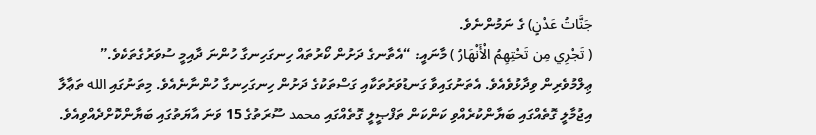جَنَّاتُ عَدْنٍ) ގެ ނަމުންނެވެ.
( تَجْرِي مِن تَحْتِهِمُ الْأَنْهَارُ ) މާނައީ: “އެތާނގެ ދަށުން ކޯރުތައް ހިނގަހިނގާ ހުންނަ ދާއިމީ ސުވަރުގެތަކެވެ.”
ޢިލްމުވެރިން ވިދާޅުވެއެވެ. އެތަނުގައިވާ ގަނޑުވަރުތަކާއި ގަސްތަކުގެ ދަށުން ހިނގަހިނގާ ހުންނާނެއެވެ. މިތަނުގައި الله ތަޢާލާ އިޖުމާލީ ގޮތެއްގައި ބަޔާންކުރެއްވި ކަންކަން ތަފްޞީލީ ގޮތެއްގައި محمد ސޫރަތުގެ 15 ވަނަ އާޔަތުގައި ބަޔާންކޮށްދެއްވިއެވެ.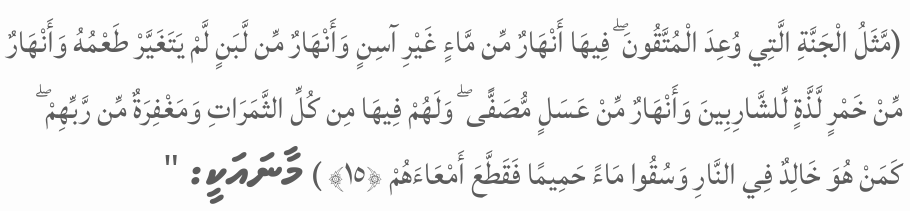(مَّثَلُ الْجَنَّةِ الَّتِي وُعِدَ الْمُتَّقُونَ ۖ فِيهَا أَنْهَارٌ مِّن مَّاءٍ غَيْرِ آسِنٍ وَأَنْهَارٌ مِّن لَّبَنٍ لَّمْ يَتَغَيَّرْ طَعْمُهُ وَأَنْهَارٌ مِّنْ خَمْرٍ لَّذَّةٍ لِّلشَّارِبِينَ وَأَنْهَارٌ مِّنْ عَسَلٍ مُّصَفًّى ۖ وَلَهُمْ فِيهَا مِن كُلِّ الثَّمَرَاتِ وَمَغْفِرَةٌ مِّن رَّبِّهِمْ ۖ كَمَنْ هُوَ خَالِدٌ فِي النَّارِ وَسُقُوا مَاءً حَمِيمًا فَقَطَّعَ أَمْعَاءَهُمْ ﴿١٥﴾ ) މާނައަކީ: "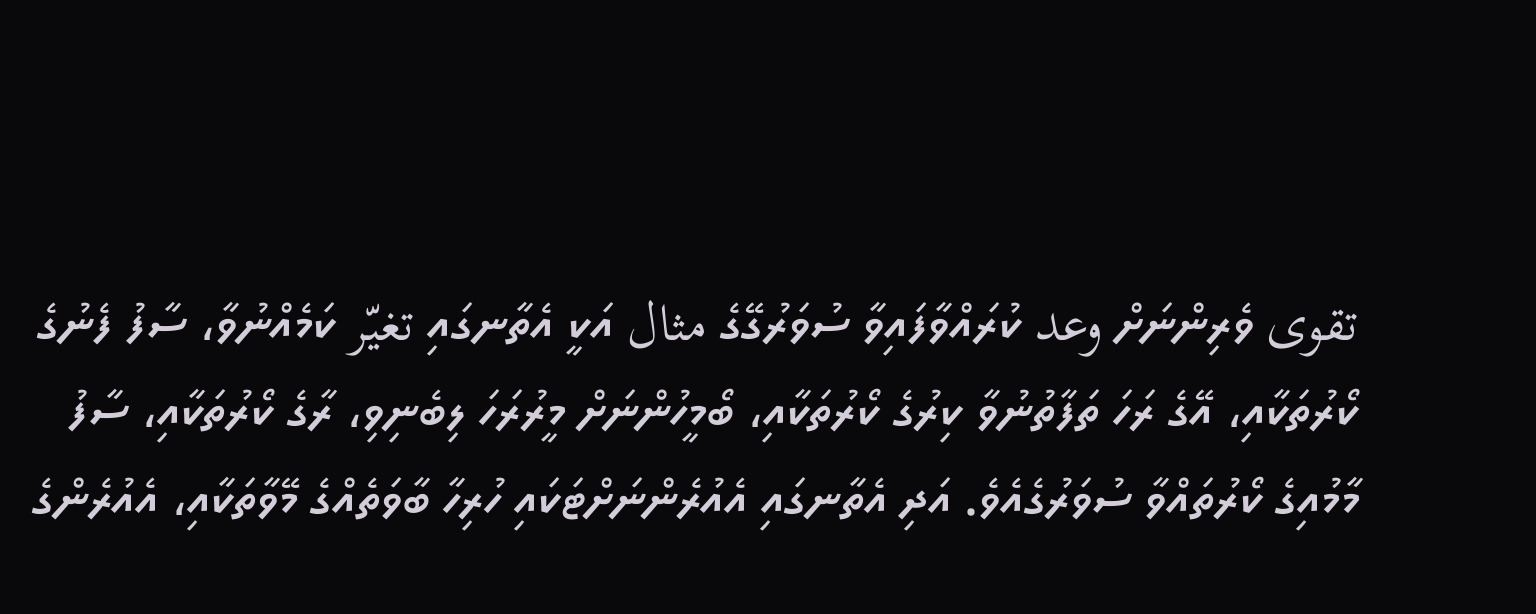تقوى ވެރިންނަށް وعد ކުރައްވާފައިވާ ސުވަރުގޭގެ مثال އަކީ އެތާނގައި تغيّر ކަމެއްނުވާ، ސާފު ފެނުގެ ކޯރުތަކާއި، އޭގެ ރަހަ ތަފާތުނުވާ ކިރުގެ ކޯރުތަކާއި، ބޯމީހުންނަށް މީރުރަހަ ލިބެނިވި، ރާގެ ކޯރުތަކާއި، ސާފު މާމުއިގެ ކޯރުތައްވާ ސުވަރުގެއެވެ. އަދި އެތާނގައި އެއުރެންނަށްޓަކައި ހުރިހާ ބާވަތެއްގެ މޭވާތަކާއި، އެއުރެންގެ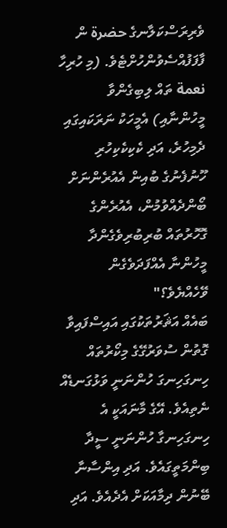ވެރިރަސްކަލާނގެ حضرة ން ފާފަފުއްސެވުންހުށްޓެވެ. (މި ހުރިހާ نعمة ތައް ލިބިގެންވާ މީހުންނާއި) އެމީހަކު ނަރަކައިގައި ދެމިހުރެ، އަދި ކެކިކެކިހުރި ހޫނުފެނުގެ ބުއިން އެއުރެންނަށް ބޯންދެއްވުމުން، އެއުރެންގެ ގޮހޮރުތައް ބުރިބުރިވެގެންދާ މީހުންނާ އެއްފަދަވެގެން ވޭހެއްޔެވެ؟"
ބައެއް އަޘަރުތަކުގައި އައިސްފައިވާ ގޮތުން ސުވަރުގޭގެ މިކޯރުތައް ހިނގަހިނގަ ހުންނަނީ ވަޅުގަނޑެއް ނެތިއެވެ. އޭގެ މާނައަކީ އެ ހިނގަހިނގާ ހުންނަނީ ސީދާ ބިންމަތީގައެވެ. އަދި އިންސާނާ ބޭނުން ދިމާއަކަށް އެދެއެވެ. އަދި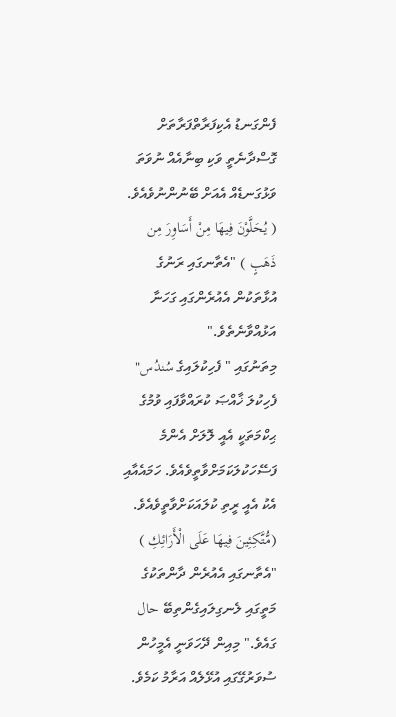ފެންގަނޑު އެކިފަރާތްފަރާތަށް ގޮސްދާނެތީ ވަކި ބިނާއެއް ނުވަތަ ވަޅުގަނޑެއް އެއަށް ބޭނުންނުވެއެވެ.
( يُحَلَّوْنَ فِيهَا مِنْ أَسَاوِرَ مِن ذَهَبٍ ) "އެތާނގައި ރަނުގެ އުޅާތަކުން އެއުރެންގައި ގަހަނާ އަޅުއްވާނެތެވެ."
މިތަނުގައި " ފެހިކުލައިގެ سُندُس" ފެހިކުލަ ޚާއްޞަ ކުރައްވާފައި ވުމުގެ ޙިކްމަތަކީ އެއީ ލޮލަށް އެންމެ ފަސޭހަކުލަކަމަށްވާތީވެއެވެ. ހަމައެއާއި އެކު އެއީ ރީތި ކުލައަކަށްވާތީވެއެވެ.
(مُّتَّكِئِينَ فِيهَا عَلَى الْأَرَائِكِ ) "އެތާނގައި އެއުރެން ދާންތަކުގެ މަތީގައި ލެނގިލައިގެންތިބޭ حال ގައެވެ." މިއިން ދޭހަވަނީ އެމީހުން ސުވަރުގޭގައި އުޅޭލެއް އަރާމު ކަމެވެ.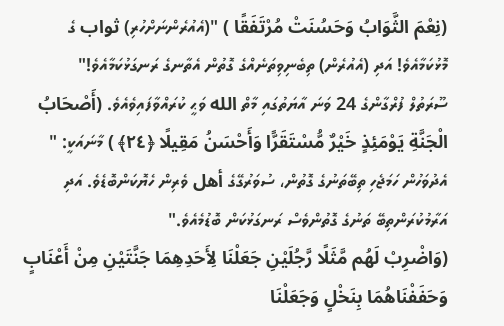(نِعْمَ الثَّوَابُ وَحَسُنَتْ مُرْتَفَقًا ) "(އެއުރެންނަށްހުރި) ثواب ގެ މޮޅުކަމާއެވެ! އަދި (އެއުރެން) ތިބެނިވިތަނެއްގެ ގޮތުން އެތާނގެ ރަނގަޅުކަމާއެވެ!"
ސޫރަތުލް ފުރްގާންގެ 24 ވަނަ އާޔަތުގައި މާތް الله ވަޙީ ކުރައްވާފައިވެއެވެ. (أَصْحَابُ الْجَنَّةِ يَوْمَئِذٍ خَيْرٌ مُّسْتَقَرًّا وَأَحْسَنُ مَقِيلًا ﴿٢٤﴾ ) މާނައަކީ: " އެދުވަހުން ހަމަޖެހި ތިބޭތަނުގެ ގޮތުން، ސުވަރުގޭގެ أهل ވެރިން ހެޔޮކަންބޮޑެވެ. އަދި އަރާމުކުރަންތިބޭ ތަނުގެ ގޮތުންވެސް ރަނގަޅުކަން ބޮޑުމެއެވެ."
(وَاضْرِبْ لَهُم مَّثَلًا رَّجُلَيْنِ جَعَلْنَا لِأَحَدِهِمَا جَنَّتَيْنِ مِنْ أَعْنَابٍ وَحَفَفْنَاهُمَا بِنَخْلٍ وَجَعَلْنَا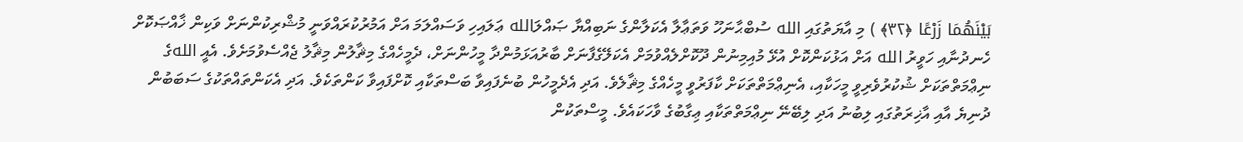بَيْنَهُمَا زَرْعًا ﴿٣٢﴾ ) މި އާޔަތުގައި الله ސުބްޙާނަހޫ ވަތަޢާލާ އެކަލާންގެ ނަބިއްޔާ ޞައްލަالله ޢަލައިހި ވަސައްލަމަ އަށް އަމުރުކުރައްވަނީ މުޝްރިކުންނަށް ވަކިން ޚާއްޞަކޮށް ހެނދުނާއި ހަވީރު الله އަށް އަޅުކަންކޮށް އުޅޭ މުއިމިނުން ދޫކޮށްލެއްވުމަށް އެކަލޭގެފާނަށް ބާރުއަޅަމުންދާ މީހުންނަށް، ދެމީހެއްގެ މިޘާލުން މިޘާލު ޖެއްސެވުމަށެވެ. އެއީ اللهގެ ނިޢްމަތްތަކަށް ޝުކުރުވެރިވީ މީހަކާއި، އެނިޢްމަތްތަކަށް ކާފަރުވީ މީހެއްގެ މިޘާލެވެ. އަދި އެދެމީހުން ބުނެފައިވާ ބަސްތަކާއި ކޮށްފައިވާ ކަންތަކެވެ. އަދި އެކަންތައްތަކުގެ ސަބަބުން ދުނިޔެ އާއި އާޚިރަތުގައި ލިބުނު އަދި ލިބޭނޭ ނިޢްމަތްތަކާއި ޢިގާބުގެ ވާހަކައެވެ. މީސްތަކުން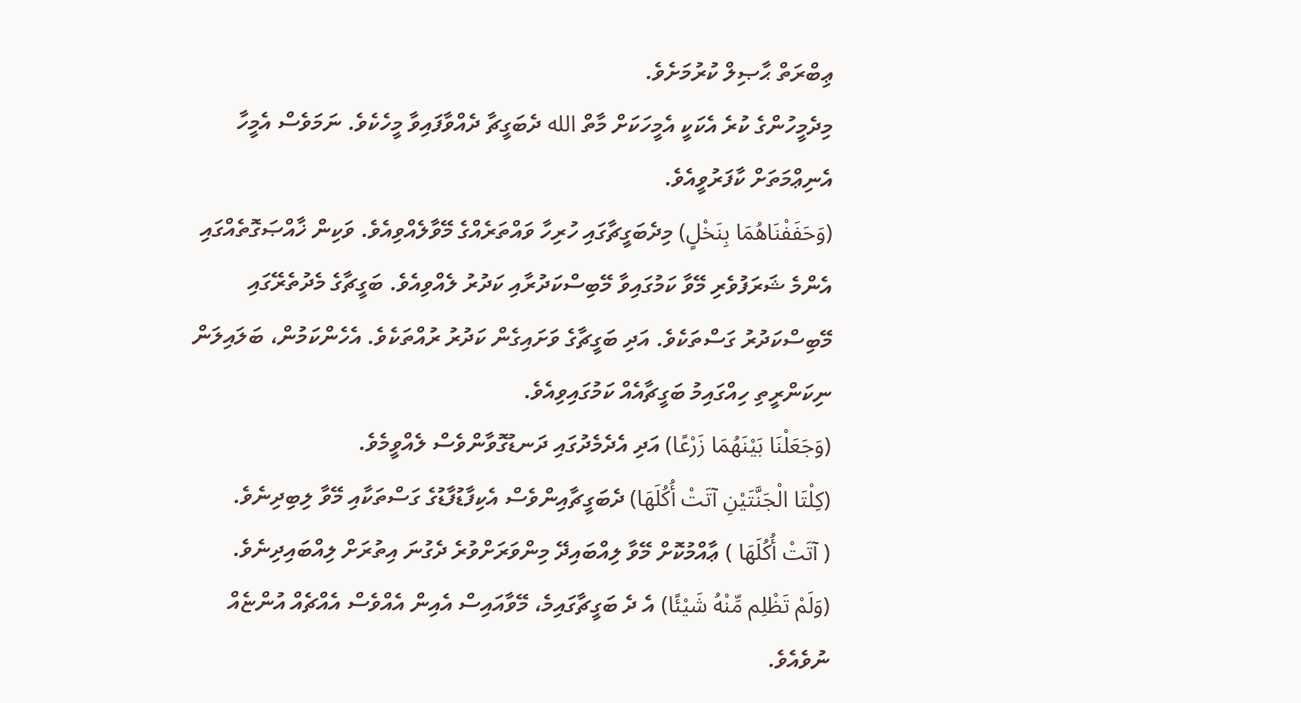ޢިބްރަތް ޙާޞިލް ކުރުމަށެވެ.
މިދެމީހުންގެ ކުރެ އެކަކީ އެމީހަކަށް މާތް الله ދެބަގީޗާ ދެއްވާފައިވާ މީހެކެވެ. ނަމަވެސް އެމީހާ އެނިޢްމަތަށް ކާފަރުވީއެވެ.
(وَحَفَفْنَاهُمَا بِنَخْلٍ) މިދެބަގީޗާގައި ހުރިހާ ވައްތަރެއްގެ މޭވާލެއްވިއެވެ. ވަކިން ޚާއްޞަގޮތެއްގައި އެންމެ ޝަރަފުވެރި މޭވާ ކަމުގައިވާ މޭބިސްކަދުރާއި ކަދުރު ލެއްވިއެވެ. ބަގީޗާގެ މެދުތެރޭގައި މޭބިސްކަދުރު ގަސްތަކެވެ. އަދި ބަގީޗާގެ ވަށައިގެން ކަދުރު ރުއްތަކެވެ. އެހެންކަމުން، ބަލައިލަން ނިކަންރީތި ހިއްގައިމު ބަގީޗާއެއް ކަމުގައިވިއެވެ.
(وَجَعَلْنَا بَيْنَهُمَا زَرْعًا) އަދި އެދެމެދުގައި ދަނޑުގޮވާންވެސް ލެއްވީމެވެ.
(كِلْتَا الْجَنَّتَيْنِ آتَتْ أُكُلَهَا) ދެބަގީޗާއިންވެސް އެކިފާޑުފާޑުގެ ގަސްތަކާއި މޭވާ ލިބިދިނެވެ.
( آتَتْ أُكُلَهَا ) ޢާއްމުކޮށް މޭވާ ލިއްބައިދޭ މިންވަރަށްވުރެ ދެގުނަ އިތުރަށް ލިއްބައިދިނެވެ.
(وَلَمْ تَظْلِم مِّنْهُ شَيْئًا) އެ ދެ ބަގީޗާގައިމެ، މޭވާއައިސް އެއިން އެއްވެސް އެއްޗެއް އުންޏެއް ނުވެއެވެ.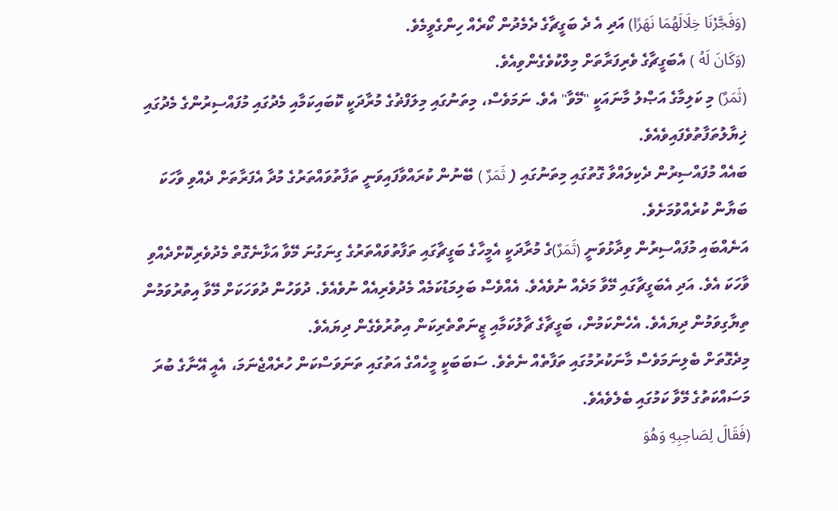(وَفَجَّرْنَا خِلَالَهُمَا نَهَرًا) އަދި އެ ދެ ބަގީޗާގެ ދެމެދުން ކޯރެއް ހިންގެވީމެވެ.
(وَكَانَ لَهُ ) އެބަގީޗާގެ ވެރިފަރާތަށް މިލްކުވެގެންވިއެވެ.
(ثَمَرٌ) މި ކަލިމާގެ އަޞްލު މާނައަކީ "މޭވާ" އެވެ. ނަމަވެސް، މިތަނުގައި މިލަފްޡުގެ މުރާދަކީ ކޮބައިކަމާއި މެދުގައި މުފައްސިރުންގެ މެދުގައި ޚިޔާލުތަފާތުވެފައިވެއެވެ.
ބައެއް މުފައްސިރުން ދެކިލައްވާ ގޮތުގައި މިތަނުގައި ( ثَمَرٌ ) ބޭނުން ކުރައްވާފައިވަނީ ތަފާތުވައްތަރުގެ މުދާ އެފަރާތަށް ދެއްވި ވާހަކަ ބަޔާން ކުރެއްވުމަށެވެ.
އަނެއްބައި މުފައްސިރުން ވިދާޅުވަނީ (ثَمَرٌ)ގެ މުރާދަކީ އެމީހާގެ ބަގީޗާގައި ތަފާތުވައްތަރުގެ ގިނަގުނަ މޭވާ އަޅާނެގޮތް މެދުވެރިކޮށްދެއްވި ވާހަކަ އެވެ. އަދި އެބަގީޗާގައި މޭވާ މަދެއް ނުވެއެވެ. އެއްވެސް ބަލިމަޑުކަމެއް މެދުވެރިއެއް ނުވެއެވެ. ދުވަހުން ދުވަހަކަށް މޭވާ އިތުރުވަމުން ތިޔާގިވަމުން ދިޔައެވެ. އެހެންކަމުން، ބަގީޗާގެ ޗާލުކަމާއި ޒީނަތްތެރިކަން އިތުރުވެގެން ދިޔައެވެ.
މިދެގޮތަށް ބެލިނަމަވެސް މާނަކުރުމުގައި ތަފާތެއް ނެތެވެ. ސަބަބަކީ މީހެއްގެ އަތުގައި ތަނަވަސްކަން ހުރެއްޖެނަމަ، އެއީ އޭނާގެ ބުރަ މަސައްކަތުގެ މޭވާ ކަމުގައި ބެލެވެއެވެ.
(فَقَالَ لِصَاحِبِهِ وَهُوَ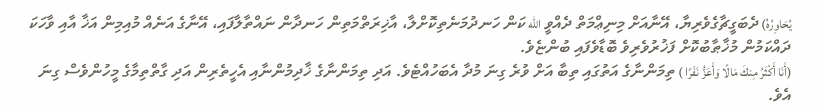يُحَاوِرُهُ) ދެބަގީޗާގެވެރިޔާ، އޭނާއަށް މިނިޢްމަތް ދެއްވީ الله ކަން ހަނދުމަނެތިކޮށްލާ، އާޚިރަތްމަތިން ހަނދާން ނައްތާލާފައި، އޭނާގެ އަނެއް މުއިމިން އަޚާ އާއި ވާހަކަ ދައްކަމުން މުޚާޠާބުކޮށް ފަޚުރުވެރިވެ ބޮޑާވެފައި ބުންޏެވެ.
(أَنَا أَكْثَرُ مِنكَ مَالًا وَأَعَزُّ نَفَرًا ) ތިމަންނާގެ އަތުގައި ތިބާ އަށް ވުރެ ގިނަ މުދާ އެބަހުއްޓެވެ. އަދި ތިމަންނާގެ ޚާދިމުންނާއި އެހީތެރިން އަދި ގާތްތިމާގެ މީހުންވެސް ގިނަ އެވެ.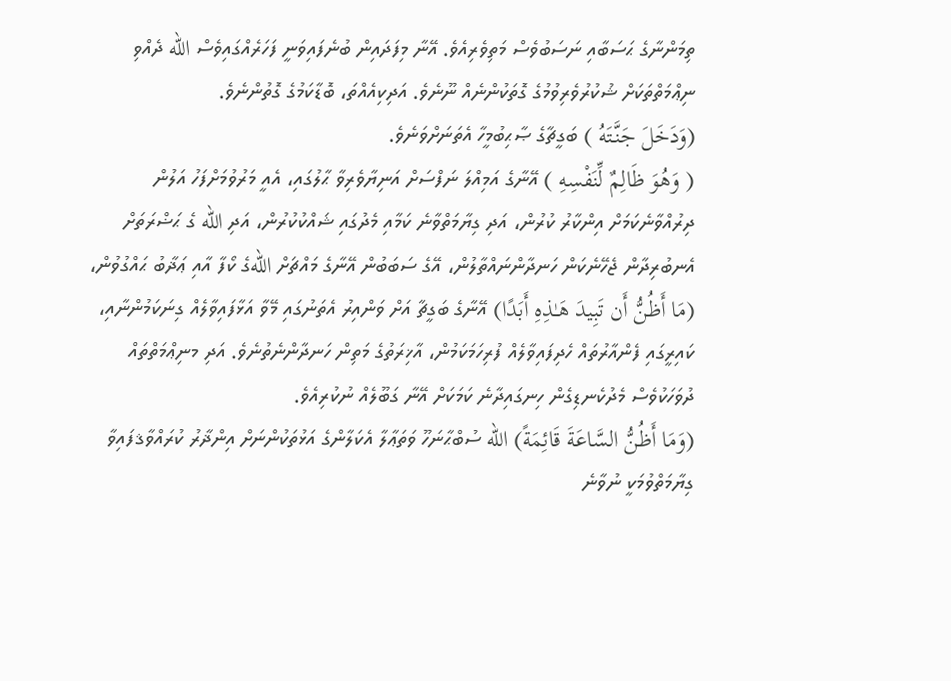ތިމަންނާގެ ޙަސަބާއި ނަސަބުވެސް މަތިވެރިއެވެ. އޭނާ މިފަދައިން ބުނެފައިވަނީ ފަހަރެއްގައިވެސް الله ދެއްވި ނިޢްމަތްތަކަށް ޝުކުރުވެރިވުމުގެ ގޮތަކުންނެއް ނޫނެވެ. އަދިކިއެއްތަ، ބޮޑާކަމުގެ ގޮތުންނެވެ.
(وَدَخَلَ جَنَّتَهُ ) ބަގީޗާގެ ޞާޙިބުމީހާ އެތަނަށްވަނެވެ.
( وَهُوَ ظَالِمٌ لِّنَفْسِهِ ) އޭނާގެ އަމިއްލަ ނަފްސަށް އަނިޔާވެރިވާ ޙާލުގައި، އެއީ މަރުވުމަށްފަހު އަލުން ދިރުއްވާނެކަމަށް އިންކާރު ކުރުން، އަދި ގިޔާމަތްވާނެ ކަމާއި މެދުގައި ޝައްކުކުރުން، އަދި الله ގެ ޙަޟްރަތަށް އެނބުރިދާން ޖެހޭނެކަން ހަނދާންނައްތާލުން، އޭގެ ސަބަބުން އޭނާގެ މައްޗަށް اللهގެ ކޯފާ އާއި ޢަޛާބު ޙައްގުވުން،
(مَا أَظُنُّ أَن تَبِيدَ هَـٰذِهِ أَبَدًا) އޭނާގެ ބަގީޗާ އަށް ވަންއިރު އެތަނުގައި މޭވާ އަޅާފައިވާލެއް ގިނަކަމުންނާއި، ކައިރީގައި ފެންއާރުތައް ހެދިފައިވާލެއް ފުރިހަމަކަމުން، އާޚިރަތުގެ މަތިން ހަނދާންނެތުނެވެ. އަދި މނިޢްމަތްތައް ދުވަހަކުވެސް މެދުކެނޑިގެން ހިނގައިދާނެ ކަމަކަށް އޭނާ ގަބޫލެއް ނުކުރިއެވެ.
(وَمَا أَظُنُّ السَّاعَةَ قَائِمَةً) الله ސުބްޙާނަހޫ ވަތަޢާލާ އެކަލާންގެ އަޅުތަކުންނަށް އިންޛާރު ކުރައްވާޤފައިވާ ގިޔާމަތްވުމަކީ ނުވާނެ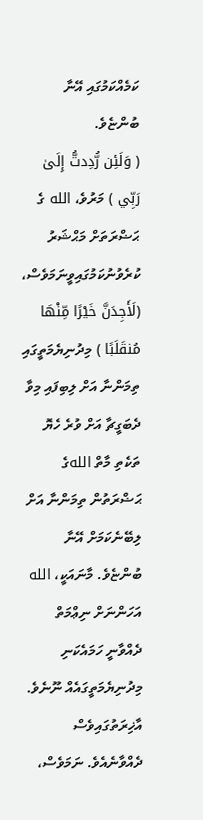ކަމެއްކަމުގައި އޭނާ ބުންޏެވެ.
( وَلَئِن رُّدِدتُّ إِلَىٰ رَبِّي ) މަރުވެ، الله ގެ ޙަޟްރަތަށް މަޙްޝަރު ކުރެވުނުކަމުގައިވީނަމަވެސް، (لَأَجِدَنَّ خَيْرًا مِّنْهَا مُنقَلَبًا ) މިދުނިޔެމަތީގައި ތިމަންނާ އަށް ލިބިފައި މިވާ ދެބަގީޗާ އަށް ވުރެ ހެޔޮ ތަކެތި މާތް اللهގެ ޙަޟްރަތުން ތިމަންނާ އަށް ލިބޭނެކަމަށް އޭނާ ބުންޏެވެ. މާނައަކީ، الله އަހަންނަށް ނިޢްމަތް ދެއްވާނީ ހަމައެކަނި މިދުނިޔެމަތީގައެއް ނޫނެވެ. އާޚިރަތުގައިވެސް ދެއްވާނެއެވެ. ނަމަވެސް،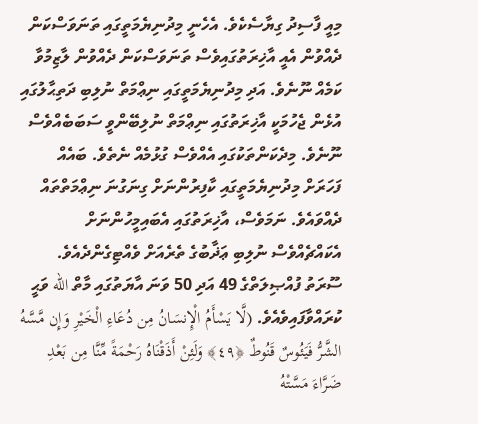މިއީ ފާސިދު ގިޔާސެކެވެ. އެހެނީ މިދުނިޔެމަތީގައި ތަނަވަސްކަން ދެއްވުން އެއީ އާޚިރަތުގައިވެސް ތަނަވަސްކަން ދެއްވުން ލާޒިމުވާ ކަމެއް ނޫނެވެ. އަދި މިދުނިޔެމަތީގައި ނިޢްމަތް ނުލިބި ދަތިޙާލުގައި އުޅެން ޖެހުމަކީ އާޚިރަތުގައި ނިޢްމަތް ނުލިބޭންވީ ސަބަބެއްވެސް ނޫނެވެ. މިދެކަންތަކުގައި އެއްވެސް ގުޅުމެއް ނެތެވެ. ބައެއް ފަހަރަށް މިދުނިޔެމަތީގައި ކާފިރުންނަށް ގިނަގުނަ ނިޢްމަތްތައް ދެއްވައެވެ. ނަމަވެސް، އާޚިރަތުގައި އެބައިމީހުންނަށް އެކައްޗެއްވެސް ނުލިބި ޢަޛާބުގެ ތެރެއަށް ވެއްޓިގެންދެއެވެ. ސޫރަތު ފުއްޞިލަތްގެ 49 އަދި 50 ވަނަ އާޔަތުގައި މާތް الله ވަޙީ ކުރައްވާފައިވެއެވެ. (لَّا يَسْأَمُ الْإِنسَانُ مِن دُعَاءِ الْخَيْرِ وَإِن مَّسَّهُ الشَّرُّ فَيَئُوسٌ قَنُوطٌ ﴿٤٩﴾ وَلَئِنْ أَذَقْنَاهُ رَحْمَةً مِّنَّا مِن بَعْدِ ضَرَّاءَ مَسَّتْهُ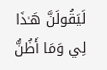لَيَقُولَنَّ هَـٰذَا لِي وَمَا أَظُنُّ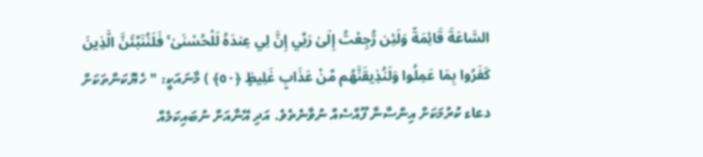السَّاعَةَ قَائِمَةً وَلَئِن رُّجِعْتُ إِلَىٰ رَبِّي إِنَّ لِي عِندَهُ لَلْحُسْنَىٰ ۚ فَلَنُنَبِّئَنَّ الَّذِينَ كَفَرُوا بِمَا عَمِلُوا وَلَنُذِيقَنَّهُم مِّنْ عَذَابٍ غَلِيظٍ ﴿٥٠﴾ ) މާނައަކީ: " ހެޔޮކަންތަކަށް دعاء ކުރުމަކަށް އިންސާނާ ފޫއްސެއް ނުވާނެތެވެ. އަދި އޭނާއަށް ނުބައިކަމެއް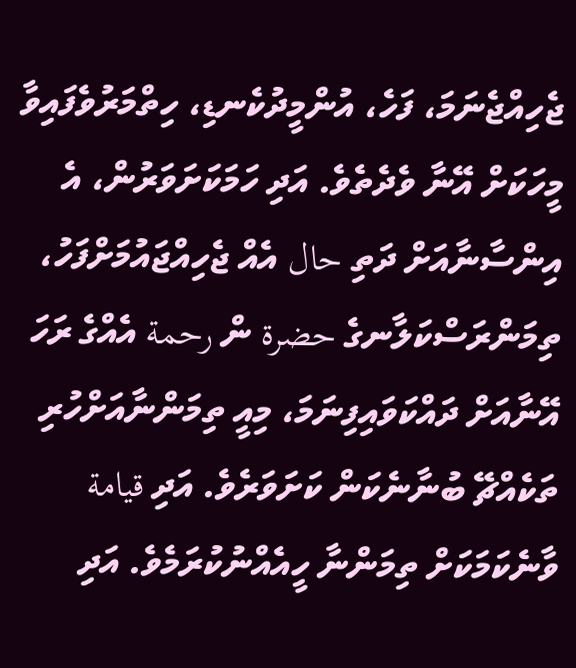ޖެހިއްޖެނަމަ، ފަހެ، އުންމީދުކެނޑި، ހިތްމަރުވެފައިވާ މީހަކަށް އޭނާ ވެދެތެވެ. އަދި ހަމަކަށަވަރުން، އެ އިންސާނާއަށް ދަތި حال އެއް ޖެހިއްޖައުމަށްފަހު، ތިމަންރަސްކަލާނގެ حضرة ން رحمة އެއްގެ ރަހަ އޭނާއަށް ދައްކަވައިފިނަމަ، މިއީ ތިމަންނާއަށްހުރި ތަކެއްޗޭ ބުނާނެކަން ކަށަވަރެވެ. އަދި قيامة ވާނެކަމަކަށް ތިމަންނާ ހީއެއްނުކުރަމެވެ. އަދި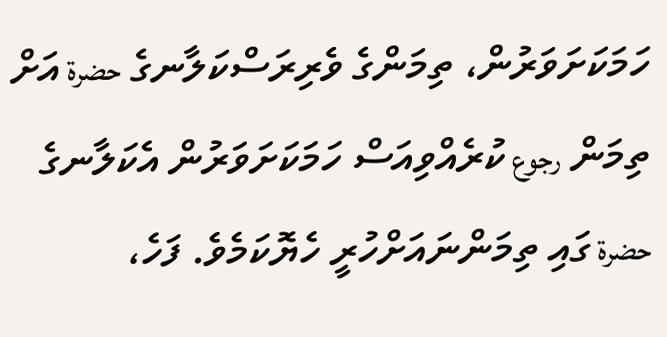ހަމަކަށަވަރުން، ތިމަންގެ ވެރިރަސްކަލާނގެ حضرة އަށް ތިމަން رجوع ކުރެއްވިއަސް ހަމަކަށަވަރުން އެކަލާނގެ حضرة ގައި ތިމަންނައަށްހުރީ ހެޔޮކަމެވެ. ފަހެ،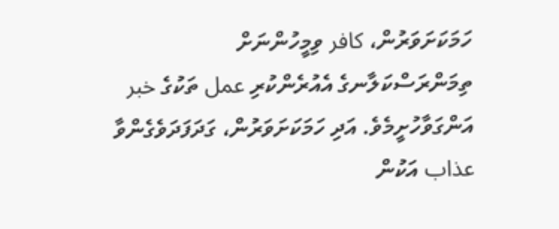ހަމަކަށަވަރުން، كافر ވިމީހުންނަށް ތިމަންރަސްކަލާނގެ އެއުރެންކުރި عمل ތަކުގެ خبر އަންގަވާހުށީމެވެ. އަދި ހަމަކަށަވަރުން، ގަދަފަދަވެގެންވާ عذاب އަކުން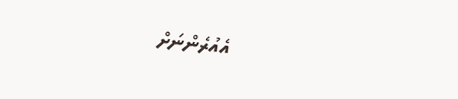އެއުރެންނަށް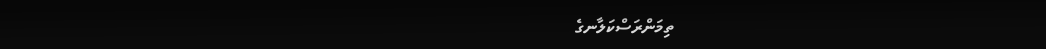ތިމަންރަސްކަލާނގެ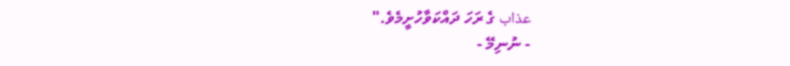عذاب ގެ ރަހަ ދައްކަވާހުށީމެވެ."
- ނުނިމޭ -